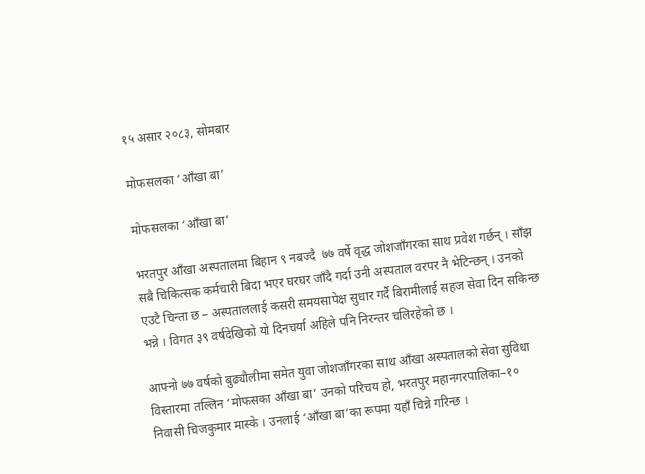१५ असार २०८३, सोमबार

मोफसलका ‘आँखा बा’

मोफसलका ‘आँखा बा’

भरतपुर आँखा अस्पतालमा बिहान ९ नबज्दै  ७७ वर्षे वृद्ध जोशजाँगरका साथ प्रवेश गर्छन् । साँझ सबै चिकित्सक कर्मचारी बिदा भएर घरघर जाँदै गर्दा उनी अस्पताल वरपर नै भेटिन्छन् । उनको एउटै चिन्ता छ – अस्पताललाई कसरी समयसापेक्ष सुधार गर्दै बिरामीलाई सहज सेवा दिन सकिन्छ भन्ने । विगत ३९ वर्षदेखिको यो दिनचर्या अहिले पनि निरन्तर चलिरहेको छ ।

आफ्नो ७७ वर्षको बुढ्यौलीमा समेत युवा जोशजाँगरका साथ आँखा अस्पतालको सेवा सुविधा विस्तारमा तल्लिन ‘मोफसका आँखा बा’ उनको परिचय हो, भरतपुर महानगरपालिका–१० निवासी चिजकुमार मास्के । उनलाई ‘आँखा बा’का रूपमा यहाँ चिन्ने गरिन्छ ।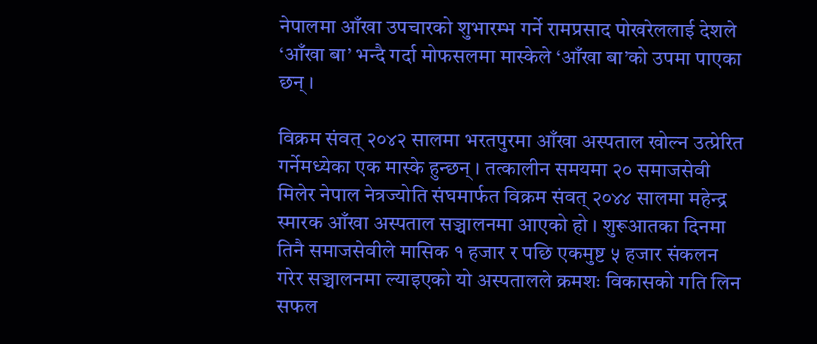नेपालमा आँखा उपचारको शुभारम्भ गर्ने रामप्रसाद पोखरेललाई देशले ‘आँखा बा’ भन्दै गर्दा मोफसलमा मास्केले ‘आँखा बा’को उपमा पाएका छन् ।

विक्रम संवत् २०४२ सालमा भरतपुरमा आँखा अस्पताल खोल्न उत्प्रेरित गर्नेमध्येका एक मास्के हुन्छन् । तत्कालीन समयमा २० समाजसेवी मिलेर नेपाल नेत्रज्योति संघमार्फत विक्रम संवत् २०४४ सालमा महेन्द्र स्मारक आँखा अस्पताल सञ्चालनमा आएको हो । शुरूआतका दिनमा तिनै समाजसेवीले मासिक १ हजार र पछि एकमुष्ट ५ हजार संकलन गरेर सञ्चालनमा ल्याइएको यो अस्पतालले क्रमशः विकासको गति लिन सफल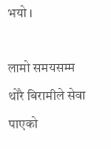भयो ।

लामो समयसम्म थोरै बिरामीले सेवा पाएको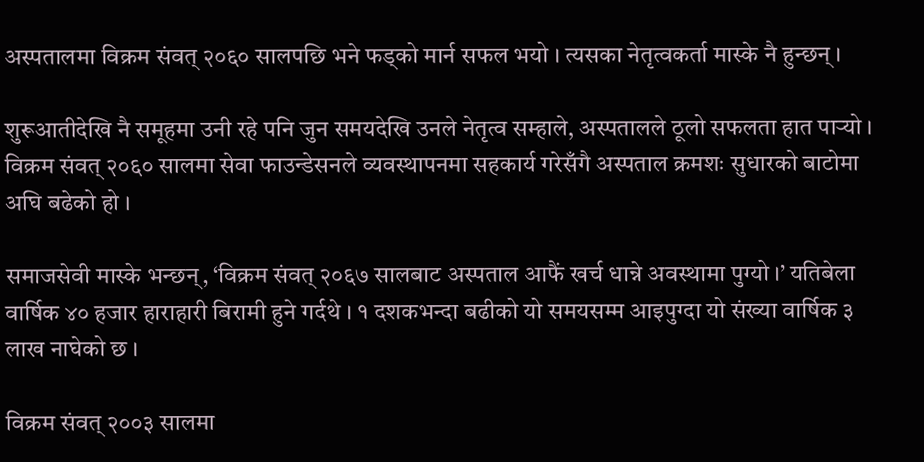अस्पतालमा विक्रम संवत् २०६० सालपछि भने फड्को मार्न सफल भयो । त्यसका नेतृत्वकर्ता मास्के नै हुन्छन् ।

शुरूआतीदेखि नै समूहमा उनी रहे पनि जुन समयदेखि उनले नेतृत्व सम्हाले, अस्पतालले ठूलो सफलता हात पार्‍यो । विक्रम संवत् २०६० सालमा सेवा फाउन्डेसनले व्यवस्थापनमा सहकार्य गरेसँगै अस्पताल क्रमशः सुधारको बाटोमा अघि बढेको हो ।

समाजसेवी मास्के भन्छन्, ‘विक्रम संवत् २०६७ सालबाट अस्पताल आफैं खर्च धान्ने अवस्थामा पुग्यो ।’ यतिबेला वार्षिक ४० हजार हाराहारी बिरामी हुने गर्दथे । १ दशकभन्दा बढीको यो समयसम्म आइपुग्दा यो संख्या वार्षिक ३ लाख नाघेको छ ।

विक्रम संवत् २००३ सालमा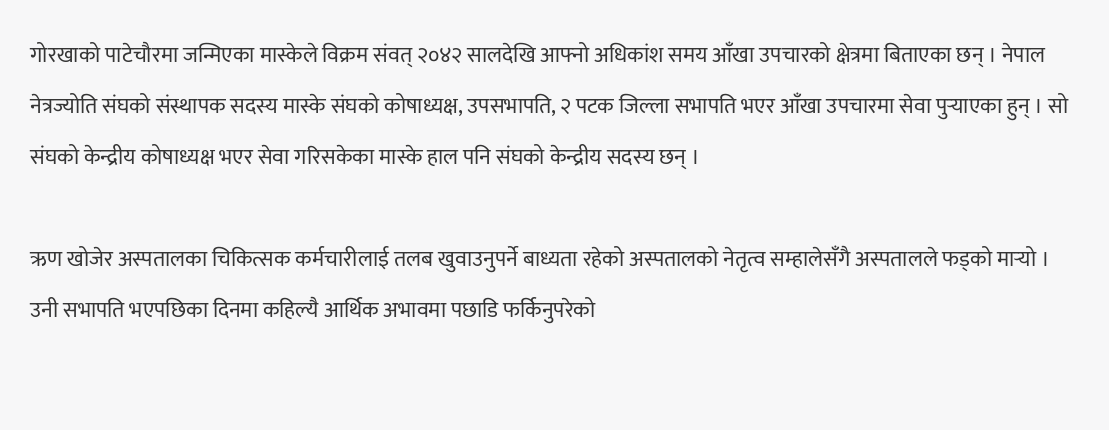गोरखाको पाटेचौरमा जन्मिएका मास्केले विक्रम संवत् २०४२ सालदेखि आफ्नो अधिकांश समय आँखा उपचारको क्षेत्रमा बिताएका छन् । नेपाल नेत्रज्योति संघको संस्थापक सदस्य मास्के संघको कोषाध्यक्ष, उपसभापति, २ पटक जिल्ला सभापति भएर आँखा उपचारमा सेवा पुर्‍याएका हुन् । सो संघको केन्द्रीय कोषाध्यक्ष भएर सेवा गरिसकेका मास्के हाल पनि संघको केन्द्रीय सदस्य छन् ।

ऋण खोजेर अस्पतालका चिकित्सक कर्मचारीलाई तलब खुवाउनुपर्ने बाध्यता रहेको अस्पतालको नेतृत्व सम्हालेसँगै अस्पतालले फड्को मार्‍यो । उनी सभापति भएपछिका दिनमा कहिल्यै आर्थिक अभावमा पछाडि फर्किनुपरेको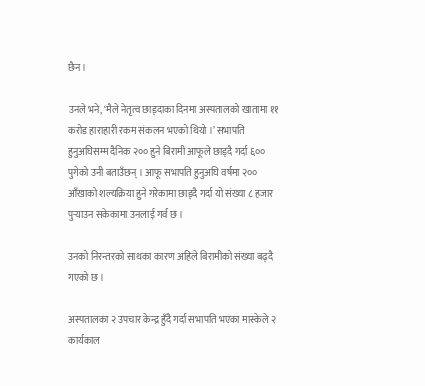छैन ।

उनले भने, ‘मैले नेतृत्व छाड्दाका दिनमा अस्पतालको खातामा ११ करोड हाराहारी रकम संकलन भएको थियो ।’ सभापति हुनुअघिसम्म दैनिक २०० हुने बिरामी आफूले छाड्दै गर्दा ६०० पुगेको उनी बताउँछन् । आफू सभापति हुनुअघि वर्षमा २०० आँखाको शल्यक्रिया हुने गरेकामा छाड्दै गर्दा यो संख्या ८ हजार पुर्‍याउन सकेकामा उनलाई गर्व छ ।

उनको निरन्तरको साथका कारण अहिले बिरामीको संख्या बढ्दै गएको छ ।

अस्पतालका २ उपचार केन्द्र हुँदै गर्दा सभापति भएका मास्केले २ कार्यकाल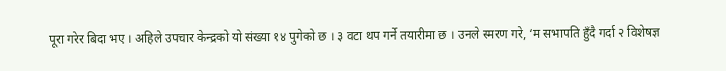पूरा गरेर बिदा भए । अहिले उपचार केन्द्रको यो संख्या १४ पुगेको छ । ३ वटा थप गर्ने तयारीमा छ । उनले स्मरण गरे, ‘म सभापति हुँदै गर्दा २ विशेषज्ञ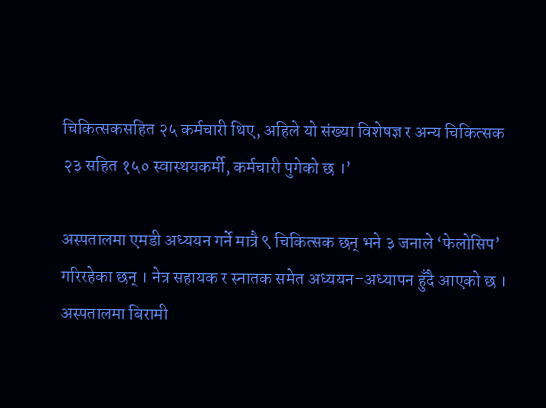चिकित्सकसहित २५ कर्मचारी थिए, अहिले यो संख्या विशेषज्ञ र अन्य चिकित्सक २३ सहित १५० स्वास्थयकर्मी, कर्मचारी पुगेको छ ।’

अस्पतालमा एमडी अध्ययन गर्ने मात्रै ९ चिकित्सक छन् भने ३ जनाले ‘फेलोसिप’ गरिरहेका छन् । नेत्र सहायक र स्नातक समेत अध्ययन–अध्यापन हुँदै आएको छ । अस्पतालमा बिरामी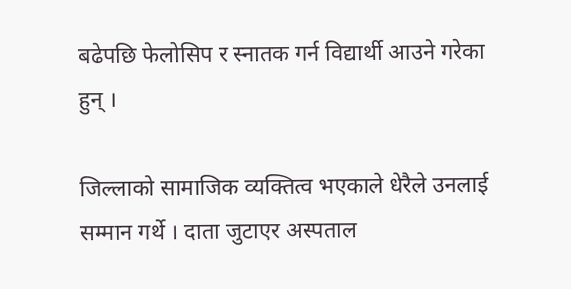बढेपछि फेलोसिप र स्नातक गर्न विद्यार्थी आउने गरेका हुन् ।

जिल्लाको सामाजिक व्यक्तित्व भएकाले धेरैले उनलाई सम्मान गर्थे । दाता जुटाएर अस्पताल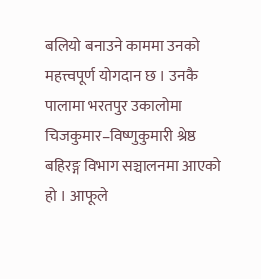बलियो बनाउने काममा उनको महत्त्वपूर्ण योगदान छ । उनकै पालामा भरतपुर उकालोमा चिजकुमार–विष्णुकुमारी श्रेष्ठ बहिरङ्ग विभाग सञ्चालनमा आएको हो । आफूले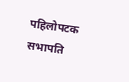पहिलोपटक सभापति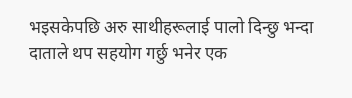भइसकेपछि अरु साथीहरूलाई पालो दिन्छु भन्दा दाताले थप सहयोग गर्छु भनेर एक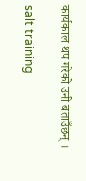कार्यकाल थप गरेको उनी बताउँछन् ।

salt training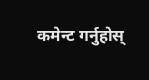कमेन्ट गर्नुहोस्